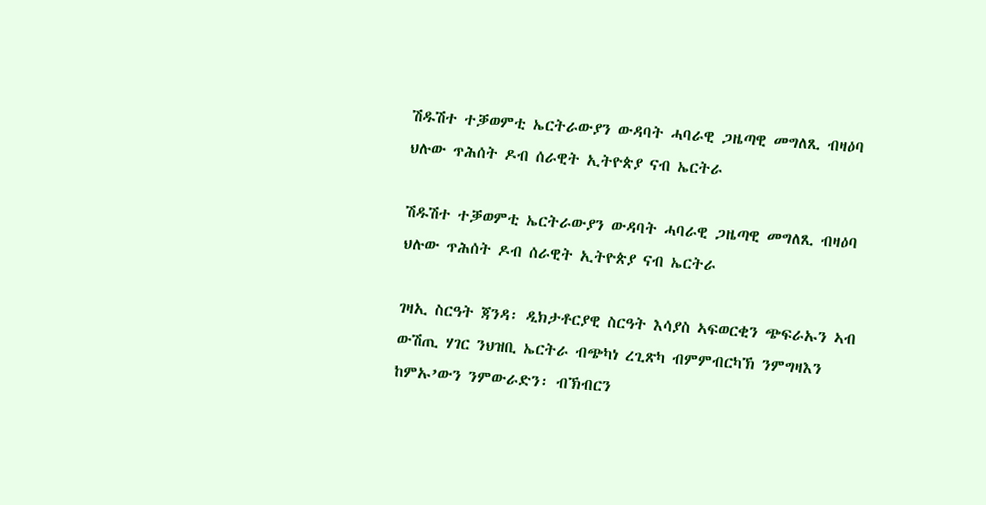ሽዱሽተ ተቓወምቲ ኤርትራውያን ውዳባት ሓባራዊ ጋዜጣዊ መግለጺ ብዛዕባ ህሉው ጥሕሰት ዶብ ሰራዊት ኢትዮጵያ ናብ ኤርትራ

ሽዱሽተ ተቓወምቲ ኤርትራውያን ውዳባት ሓባራዊ ጋዜጣዊ መግለጺ ብዛዕባ ህሉው ጥሕሰት ዶብ ሰራዊት ኢትዮጵያ ናብ ኤርትራ

ገዛኢ ስርዓት ጃንዳ፡ ዲክታቶርያዊ ስርዓት እሳያስ ኣፍወርቂን ጭፍራኡን ኣብ ውሽጢ ሃገር ንህዝቢ ኤርትራ ብጭካነ ረጊጽካ ብምምብርካኽ ንምግዛእን ከምኡ’ውን ንምውራድን፡ ብኽብርን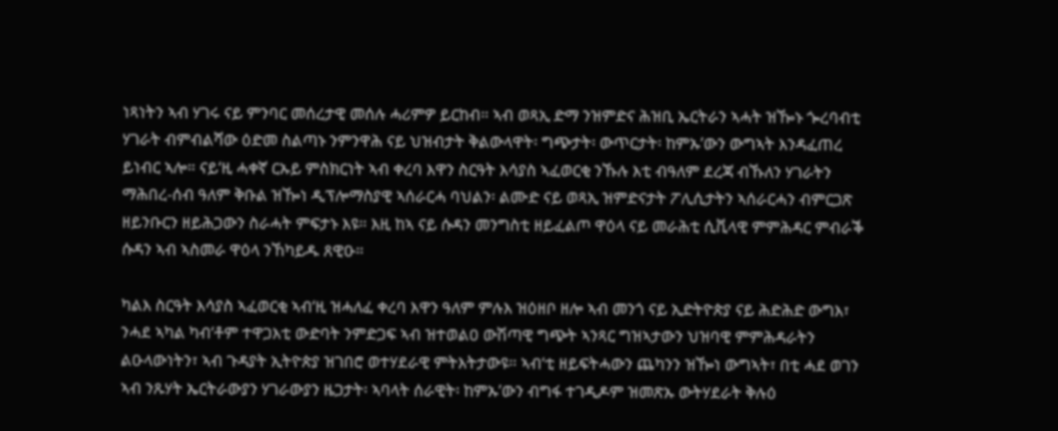ነጻነትን ኣብ ሃገሩ ናይ ምንባር መሰረታዊ መሰሉ ሓሪምዎ ይርከብ። ኣብ ወጻኢ ድማ ንዝምድና ሕዝቢ ኤርትራን ኣሓት ዝዀኑ ጐረባብቲ ሃገራት ብምብልሻው ዕድመ ስልጣኑ ንምንዋሕ ናይ ህዝብታት ቅልውላዋት፡ ግጭታት፡ ውጥርታት፡ ከምኡ’ውን ውግኣት እንዳፈጠረ ይነብር ኣሎ። ናይ‘ዚ ሓቀኛ ርኡይ ምስክርነት ኣብ ቀረባ እዋን ስርዓት እሳያስ ኣፈወርቂ ንኹሉ እቲ ብዓለም ደረጃ ብኹለን ሃገራትን ማሕበረ-ሰብ ዓለም ቅቡል ዝዀነ ዲፕሎማስያዊ ኣሰራርሓ ባህልን፡ ልሙድ ናይ ወጻኢ ዝምድናታት ፖሊሲታትን ኣሰራርሓን ብምርጋጽ ዘይንቡርን ዘይሕጋውን ስራሓት ምፍታኑ እዩ። እዚ ከኣ ናይ ሱዳን መንግስቲ ዘይፈልጦ ዋዕላ ናይ መራሕቲ ሲቪላዊ ምምሕዳር ምብራቕ ሱዳን ኣብ ኣስመራ ዋዕላ ንኸካይዱ ጸዊዑ።

ካልእ ስርዓት እሳያስ ኣፈወርቂ ኣብ‘ዚ ዝሓለፈ ቀረባ እዋን ዓለም ምሉእ ዝዕዘቦ ዘሎ ኣብ መንጎ ናይ ኢድትዮጵያ ናይ ሕድሕድ ውግእ፣ ንሓደ ኣካል ካብ‘ቶም ተዋጋእቲ ውድባት ንምድጋፍ ኣብ ዝተወልዐ ውሽጣዊ ግጭት ኣንጻር ግዝኣታውን ህዝባዊ ምምሕዳራትን ልዑላውነትን፣ ኣብ ጉዳያት ኢትዮጵያ ዝገበሮ ወተሃደራዊ ምትእትታውዩ። ኣብ‘ቲ ዘይፍትሓውን ጨካንን ዝዀነ ውግኣት፣ በቲ ሓደ ወገን ኣብ ንጹሃት ኤርትራውያን ሃገራውያን ዜጋታት፡ ኣባላት ሰራዊት፡ ከምኡ’ውን ብግፋ ተገዲዶም ዝመጽኡ ውትሃደራት ቅሉዕ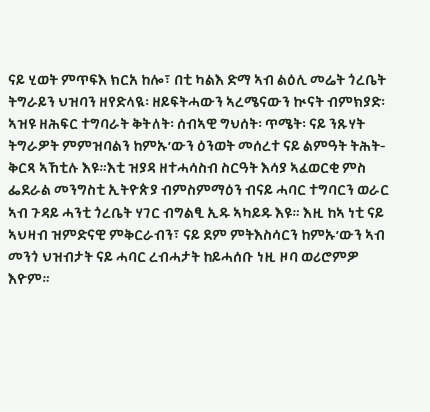ናይ ሂወት ምጥፍእ ክርአ ከሎ፣ በቲ ካልእ ድማ ኣብ ልዕሊ መሬት ጎረቤት ትግራይን ህዝባን ዘየድላዪ፡ ዘይፍትሓውን ኣረሜናውን ኲናት ብምክያድ፡ ኣዝዩ ዘሕፍር ተግባራት ቅትለት፡ ሰብኣዊ ግህሰት፡ ጥሜት፡ ናይ ንጹሃት ትግራዎት ምምዝባልን ከምኡ’ውን ዕንወት መሰረተ ናይ ልምዓት ትሕት-ቅርጻ ኣኸቲሉ እዩ።እቲ ዝያዳ ዘተሓሳስብ ስርዓት እሳያ ኣፈወርቂ ምስ ፌደራል መንግስቲ ኢትዮጵያ ብምስምማዕን ብናይ ሓባር ተግባርን ወራር ኣብ ጉዳይ ሓንቲ ጎረቤት ሃገር ብግልፂ ኢዱ ኣካይዱ እዩ። እዚ ከኣ ነቲ ናይ ኣህዛብ ዝምድናዊ ምቅርራብን፣ ናይ ደም ምትእስሳርን ከምኡ’ውን ኣብ መንጎ ህዝብታት ናይ ሓባር ረብሓታት ከይሓሰቡ ነዚ ዞባ ወሪሮምዎ እዮም።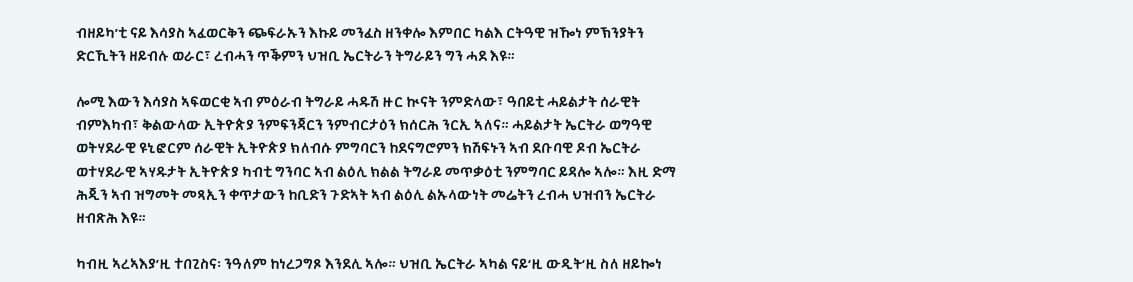ብዘይካ’ቲ ናይ እሳያስ ኣፈወርቅን ጭፍራኡን እኩይ መንፈስ ዘንቀሎ እምበር ካልእ ርትዓዊ ዝዀነ ምኽንያትን ድርኺትን ዘይብሉ ወራር፣ ረብሓን ጥቕምን ህዝቢ ኤርትራን ትግራይን ግን ሓደ እዩ።

ሎሚ እውን እሳያስ ኣፍወርቂ ኣብ ምዕራብ ትግራይ ሓዱሽ ዙር ኲናት ንምድላው፣ ዓበይቲ ሓይልታት ሰራዊት ብምእካብ፣ ቅልውላው ኢትዮጵያ ንምፍንጃርን ንምብርታዕን ክሰርሕ ንርኢ ኣለና። ሓይልታት ኤርትራ ወግዓዊ ወትሃደራዊ ዩኒፎርም ሰራዊት ኢትዮጵያ ክለብሱ ምግባርን ከደናግሮምን ክሽፍኑን ኣብ ደቡባዊ ዶብ ኤርትራ ወተሃደራዊ ኣሃዱታት ኢትዮጵያ ካብቲ ግንባር ኣብ ልዕሊ ክልል ትግራይ መጥቃዕቲ ንምግባር ይዳሎ ኣሎ። እዚ ድማ ሕጂን ኣብ ዝግመት መጻኢን ቀጥታውን ከቢድን ጉድኣት ኣብ ልዕሊ ልኡላውነት መሬትን ረብሓ ህዝብን ኤርትራ ዘብጽሕ እዩ።

ካብዚ ኣረኣእያ’ዚ ተበጊስና፡ ንዓለም ከነረጋግጾ እንደሊ ኣሎ። ህዝቢ ኤርትራ ኣካል ናይ‘ዚ ውዲት‘ዚ ስለ ዘይኰነ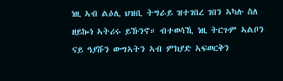ነዚ ኣብ ልዕሊ ህዝቢ ትግራይ ዝተገበረ ገበን ኣካሉ ስለ ዘይኰነ ኣትሪሩ ይኹንኖ። ብተወሳኺ ነዚ ትርጉም ኣልቦን ናይ ዓያሹን ውግኣትን ኣብ ምክያድ ኣፍወርቅን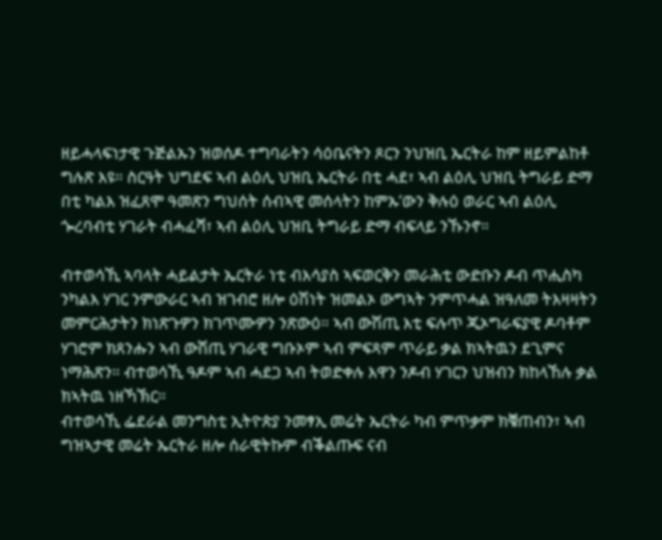ዘይሓላፍነታዊ ጉጅልኡን ዝወሰዶ ተግባራትን ሳዕቤናትን ጾርን ንህዝቢ ኤርትራ ከም ዘይምልከቶ ግሉጽ እዩ። ስርዓት ህግደፍ ኣብ ልዕሊ ህዝቢ ኤርትራ በቲ ሓደ፣ ኣብ ልዕሊ ህዝቢ ትግራይ ድማ በቲ ካልእ ዝፈጸሞ ዓመጽን ግህሰት ሰብኣዊ መሰላትን ከምኡ’ውን ቅሉዕ ወራር ኣብ ልዕሊ ጐረባብቲ ሃገራት ብሓፈሻ፣ ኣብ ልዕሊ ህዝቢ ትግራይ ድማ ብፍላይ ንኹንኖ።

ብተወሳኺ ኣባላት ሓይልታት ኤርትራ ነቲ ብእሳያስ ኣፍወርቅን መራሕቲ ውድቡን ዶብ ጥሒስካ ንካልእ ሃገር ንምውራር ኣብ ዝገብሮ ዘሎ ዕሽነት ዝመልኦ ውግኣት ንምጥሓል ዝዓለመ ትእዛዛትን መምርሕታትን ክነጽጉዎን ክገጥሙዎን ንጽውዕ። ኣብ ውሽጢ እቲ ፍሉጥ ጂኦግራፍያዊ ዶባቶም ሃገሮም ክጸንሑን ኣብ ውሽጢ ሃገራዊ ግቡኦም ኣብ ምፍጻም ጥራይ ቃል ክኣትዉን ደጊምና ነማሕጽን። ብተወሳኺ ዓዶም ኣብ ሓደጋ ኣብ ትወድቀሉ እዋን ንዶብ ሃገርን ህዝብን ክከላኸሉ ቃል ክኣትዉ ነዘኻኽር።
ብተወሳኺ ፌደራል መንግስቲ ኢትዮጵያ ንመፃኢ መሬት ኤርትራ ካብ ምጥቃም ክቑጠብን፣ ኣብ ግዝኣታዊ መሬት ኤርትራ ዘሎ ሰራዊትኩም ብቕልጡፍ ናብ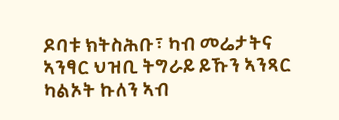ዶባቱ ክትስሕቡ፣ ካብ መሬታትና ኣንፃር ህዝቢ ትግራይ ይኹን ኣንጻር ካልኦት ኩለን ኣብ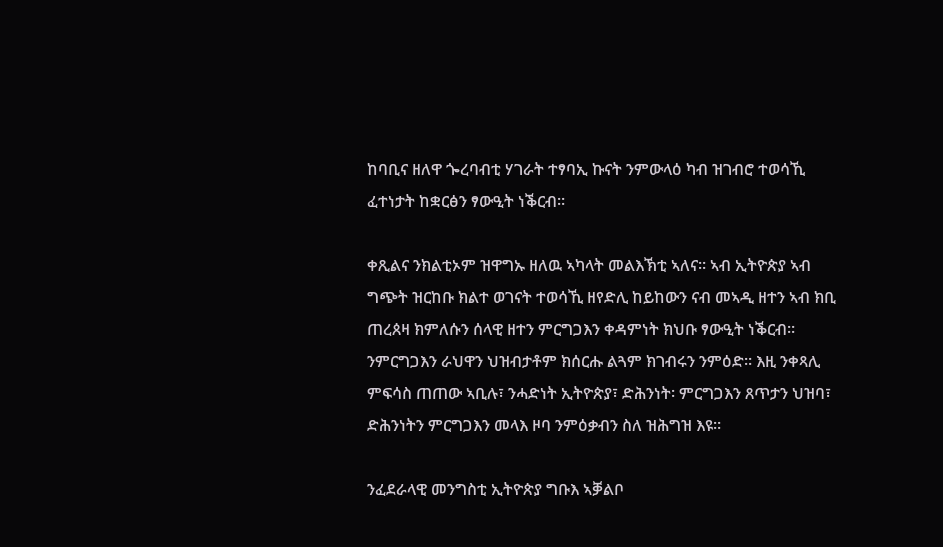ከባቢና ዘለዋ ጐረባብቲ ሃገራት ተፃባኢ ኩናት ንምውላዕ ካብ ዝገብሮ ተወሳኺ ፈተነታት ከቋርፅን ፃውዒት ነቕርብ።

ቀጺልና ንክልቲኦም ዝዋግኡ ዘለዉ ኣካላት መልእኽቲ ኣለና። ኣብ ኢትዮጵያ ኣብ ግጭት ዝርከቡ ክልተ ወገናት ተወሳኺ ዘየድሊ ከይከውን ናብ መኣዲ ዘተን ኣብ ክቢ ጠረጰዛ ክምለሱን ሰላዊ ዘተን ምርግጋእን ቀዳምነት ክህቡ ፃውዒት ነቕርብ። ንምርግጋእን ራህዋን ህዝብታቶም ክሰርሑ ልጓም ክገብሩን ንምዕድ። እዚ ንቀጻሊ ምፍሳስ ጠጠው ኣቢሉ፣ ንሓድነት ኢትዮጵያ፣ ድሕንነት፡ ምርግጋእን ጸጥታን ህዝባ፣ ድሕንነትን ምርግጋእን መላእ ዞባ ንምዕቃብን ስለ ዝሕግዝ እዩ።

ንፈደራላዊ መንግስቲ ኢትዮጵያ ግቡእ ኣቓልቦ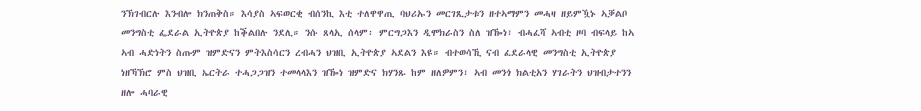ንኽገብርሉ እንብሎ ክንጠቅስ። እሳያስ ኣፍወርቂ ብሰንኪ እቲ ተለዋዋጢ ባህሪኡን መርገጺታቱን ዘተኣማምን መሓዛ ዘይምዃኑ ኣቓልቦ መንግስቲ ፌደራል ኢትዮጵያ ከቕልበሉ ንደሊ። ንሱ ጸላኢ ሰላም፡ ምርግጋእን ዲሞክራስን ስለ ዝዀነ፣ ብሓፈሻ ኣብቲ ዞባ ብፍላይ ከኣ ኣብ ሓድነትን ስጡም ዝምድናን ምትእስሳርን ረብሓን ህዝቢ ኢትዮጵያ ኣደልን እዩ። ብተወሳኺ ናብ ፈደራላዊ መንግስቲ ኢትዮጵያ ነዘኻኽሮ ምስ ህዝቢ ኤርትራ ተሓጋጋዝን ተመላላእን ዝዀነ ዝምድና ክሃንጹ ከም ዘለዎምን፣ ኣብ መንጎ ክልቲአን ሃገራትን ህዝብታተንን ዘሎ ሓባራዊ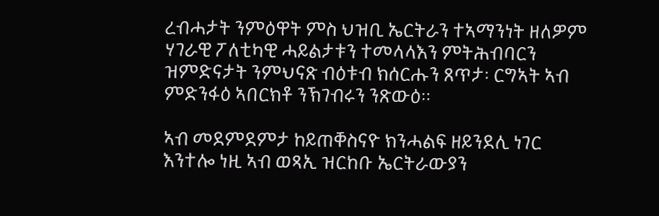ረብሓታት ንምዕዋት ምስ ህዝቢ ኤርትራን ተኣማንነት ዘለዎም ሃገራዊ ፖለቲካዊ ሓይልታቱን ተመላላእን ምትሕብባርን ዝምድናታት ንምህናጽ ብዕቱብ ክሰርሑን ጸጥታ፡ ርግኣት ኣብ ምድንፋዕ ኣበርክቶ ንኽገብሩን ንጽውዕ።

ኣብ መደምደምታ ከይጠቐስናዮ ክንሓልፍ ዘይንደሊ ነገር እንተሎ ነዚ ኣብ ወጻኢ ዝርከቡ ኤርትራውያን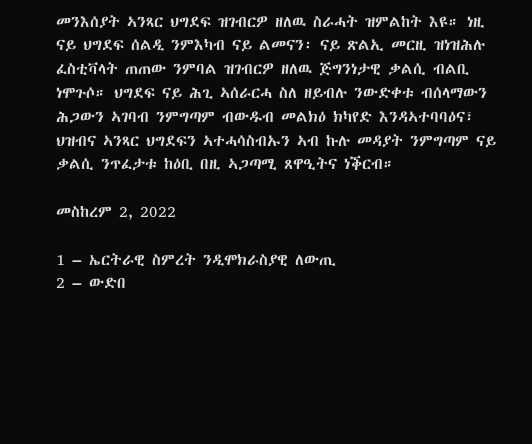መንእሰያት ኣንጻር ህግደፍ ዝገብርዎ ዘለዉ ስራሓት ዝምልከት እዩ። ነዚ ናይ ህግደፍ ሰልዲ ንምእካብ ናይ ልመናን፡ ናይ ጽልኢ መርዚ ዝነዝሕሉ ፈስቲቫላት ጠጠው ንምባል ዝገብርዎ ዘለዉ ጅግንነታዊ ቃልሲ ብልቢ ነሞጉሶ። ህግደፍ ናይ ሕጊ ኣሰራርሓ ስለ ዘይብሉ ንውድቀቱ ብሰላማውን ሕጋውን ኣገባብ ንምግጣም ብውዱብ መልክዕ ክካየድ እንዳኣተባባዕና፣ ህዝብና ኣንጻር ህግደፍን ኣተሓሳስብኡን ኣብ ኩሉ መዳያት ንምግጣም ናይ ቃልሲ ንጥፈታቱ ከዕቢ በዚ ኣጋጣሚ ጸዋዒትና ነቕርብ።

መስከረም 2, 2022

1 – ኤርትራዊ ስምረት ንዲሞክራስያዊ ለውጢ
2 – ውድበ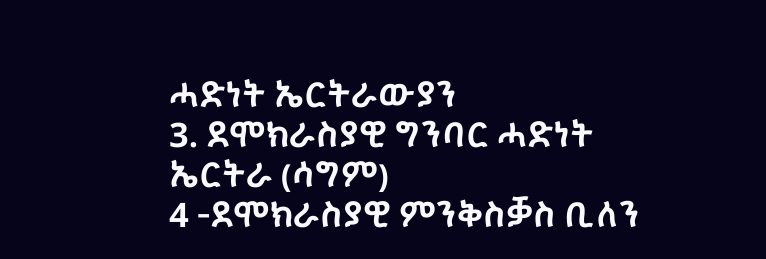ሓድነት ኤርትራውያን
3. ደሞክራስያዊ ግንባር ሓድነት ኤርትራ (ሳግም)
4 -ደሞክራስያዊ ምንቅስቓስ ቢለን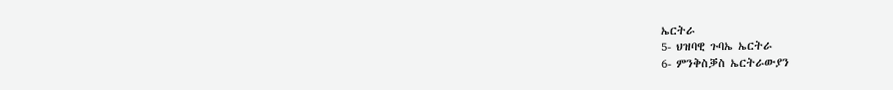ኤርትራ
5- ህዝባዊ ጉባኤ ኤርትራ
6- ምንቅስቓስ ኤርትራውያን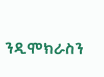ንዲሞክራስን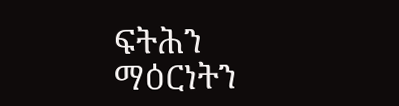ፍትሕን ማዕርነትን